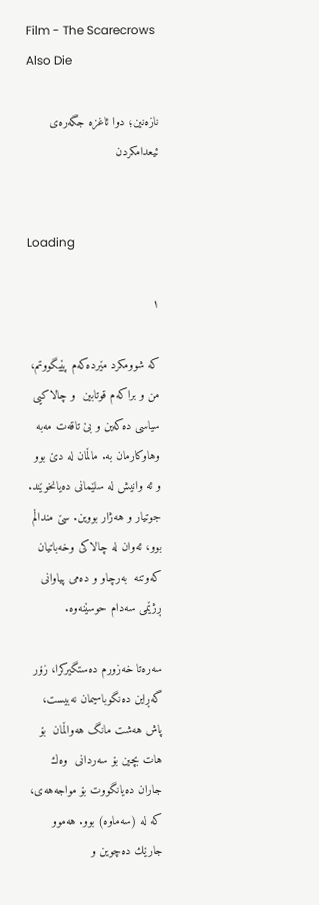Film - The Scarecrows Also Die

نازه‌نین؛ دوا ئاغزه‌ جگه‌ره‌ی ئیعدامكردن


Loading

١

كه شوومكرد مێرده‌كه‌م پێیگووتم، من و براكه‌م قوتابین  و چالاكيى سياسى ده‌كه‌ین و بێ تاقه‌ت مه‌به وهاوكارمان به. ماڵمان له دێ بوو  و ئه‌ وانيش له سلێمانى ده‌يانخوێند. جوتيار و هه‌ژار بووين. سێ منداڵم بوو، ئه‌وان له چالاكى وخه‌باتيان كه‌وتنه‌  به‌رچاو و ده‌مى پياوانی ڕژێمی سه‌دام حوسێنه‌وه‌.

سه‌ره‌تا خه‌زورم ده‌ستگيركرا، زۆر گه‌ڕاين ده‌نگوباسيمان نه‌بيست، پاش هه‌شت مانگ هه‌واڵمان  بۆ هات بچين بۆ سه‌ردانی  وه‌ك جاران ده‌یانگووت بۆ مواجه‌هه‌ى، كه‌ له‌ (سه‌ماوه) بوو. هه‌موو جارێك ده‌چوين و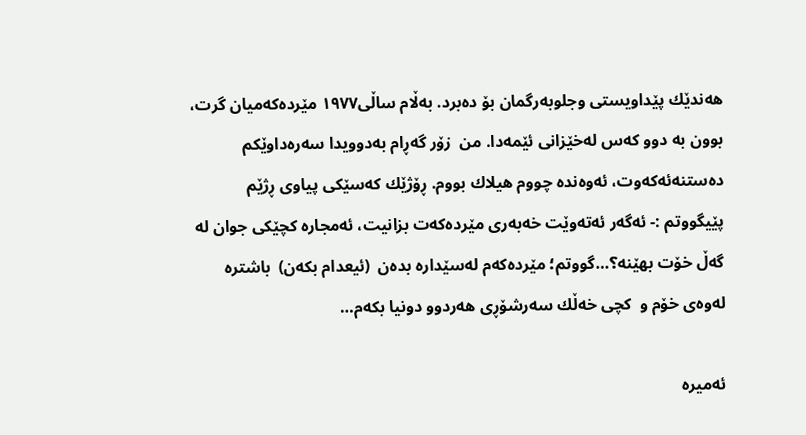هه‌ندێك پێداويستى وجلوبه‌رگمان بۆ ده‌برد. به‌ڵام ساڵى١٩٧٧ مێرده‌كه‌میان گرت،  بوون به‌ دوو كه‌س له‌خێزانی ئێمه‌دا. من  زۆر گه‌ڕام به‌دوويدا سه‌ره‌داوێكم ده‌ستنه‌ئه‌كه‌وت، ئه‌وه‌نده چووم هیلاك بووم. ڕۆژێك كه‌سێكی پیاوی ڕژێم پێیگووتم :- ئه‌گه‌ر ئه‌ته‌وێت خه‌به‌رى مێرده‌كه‌ت بزانيت، ئه‌مجاره كچێكى جوان له‌ گه‌ڵ خۆت بهێنه؟…گووتم؛ مێرده‌كه‌م له‌سێداره‌ بده‌ن  (ئيعدام بكه‌ن)  باشتره له‌وه‌ی خۆم و  كچى خه‌ڵك سه‌رشۆڕى هه‌ردوو دونيا بكه‌م…

ئه‌میره‌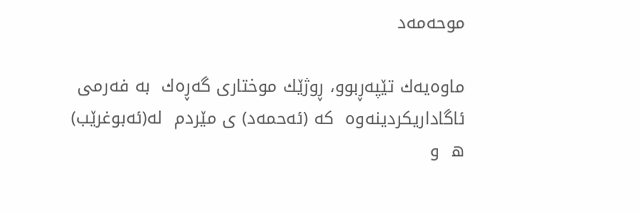موحه‌مه‌د

ماوه‌یه‌ك تێپه‌ڕبوو، ڕوژێك موختارى گه‌ڕه‌ك  به ‌فه‌رمی ئاگاداریكردینه‌وه‌  كه‌ (ئه‌حمه‌د) ی مێردم  له‌(ئه‌بوغرێب) ه  و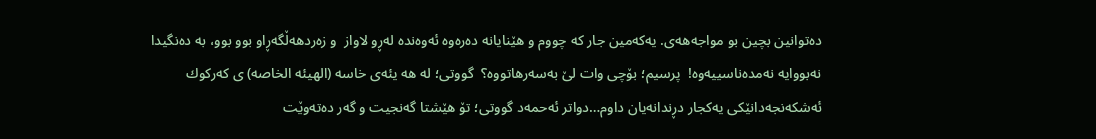ده‌توانین بچین بو مواجه‌هه‌ى. يه‌كه‌مين جار كه چووم و هێنايانه ده‌ره‌وه‌ ئه‌وه‌نده له‌ڕو لاواز  و زه‌ردهه‌ڵگه‌ڕاو بوو بوو، به ده‌نگيدا نه‌بووايه نه‌مده‌ناسييه‌وه!  پرسيم؛ بۆچى وات لێ به‌سه‌رهاتووه؟  گووتى؛ له هه يئه‌ى خاسه (الهیئه‌ الخاصه‌) ى كه‌ركوك ئه‌شكه‌نجه‌دانێكی يه‌كجار دڕندانه‌یان داوم…دواتر ئه‌حمه‌د گووتى؛ تۆ هێشتا گه‌نجيت و گه‌ر ده‌ته‌وێت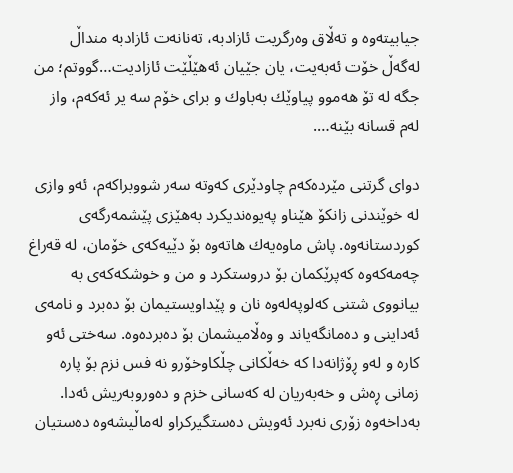جیابیته‌وه‌ و ته‌ڵاق وه‌رگریت ئازادبه‌، ته‌نانه‌ت ئازادبه‌ منداڵ له‌گه‌ڵ خۆت ئه‌به‌يت، یان جێيان ئه‌هێڵێت ئازاديت…گووتم؛ من جگه له تۆ هه‌موو پياوێك به‌باوك و براى خۆم سه ير ئه‌كه‌م، واز له‌م قسانه بێنه….

دواى گرتنى مێرده‌كه‌م چاودێری كه‌وته سه‌ر شووبراكه‌م، ئه‌و وازى له خوێندنى زانكۆ هێناو په‌يوه‌ندیكرد به‌هێزى پێشمه‌رگه‌ی كوردستانه‌وه‌. پاش ماوه‌یه‌ك هاته‌وه بۆ دێیه‌كه‌ى خۆمان، له‌ قه‌راغ چه‌مه‌كه‌وه كه‌پرێكمان بۆ دروستكرد و من و خوشكه‌كه‌ى به بيانووى شتنى كه‌لوپه‌له‌وه نان و پێداويستيمان بۆ ده‌برد و نامه‌ى ئه‌داينى و ده‌مانگه‌ياند و وه‌ڵاميشمان بۆ ده‌برده‌وه. سه‌ختى ئه‌و كاره و له‌و ڕۆژانه‌دا كه خه‌ڵكانى چڵكاوخۆرو نه فس نزم بۆ پاره  زمانی ڕه‌ش و خه‌به‌ريان له‌ كه‌سانى خزم و ده‌وروبه‌ريش ئه‌دا. به‌داخه‌وه زۆرى نه‌برد ئه‌ويش ده‌ستگيركراو له‌ماڵيشه‌وه ده‌ستيان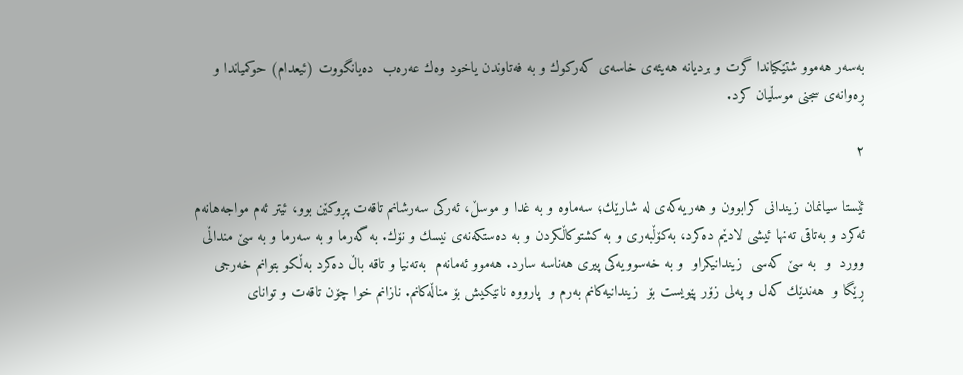به‌سه‌ر هه‌موو شتێكياندا گرت و برديانه هه‌یئه‌ى خاسه‌ی كه‌ركوك و به فه‌تاوندن یاخود وه‌ك عه‌ره‌ب  ده‌یانگووت (ئيعدام) حوكمياندا و ڕه‌وانه‌ى سجنى موسڵیان كرد.

٢

ئێستا سيانمان زیندانی كرابوون و هه‌ريه‌كه‌ى له شارێك؛ سه‌ماوه و به غدا و موسڵ، ئه‌ركى سه‌رشانم تاقه‌ت پڕوكێن بوو، ئيتر ئه‌م مواجه‌هانه‌م ئه‌كرد و به‌تاقى ته‌نها ئيشى لادێم ده‌كرد، به‌كۆڵبه‌رى و به ‌كشتوكاڵكردن و به‌ ده‌ستكه‌نه‌ى نيسك و نۆك. به گه‌رما و به‌ سه‌رما و به سێ منداڵى وورد  و  به‌ سێ كه‌سی  زیندانیكراو  و به خه‌سوويه‌كى پيرى هه‌ناسه سارد. هه‌موو ئه‌مانه‌م  به‌ته‌نیا و تاقه‌ باڵ ده‌كرد به‌ڵكو بتوانم خه‌رجی ڕێگا و  هه‌ندێك كه‌ل و په‌لى زۆر پێويست بۆ  زیندانیه‌كانم به‌رم و  پارووه نانێكيش بۆ مناڵه‌كانم. نازانم خوا چۆن تاقه‌ت و تواناى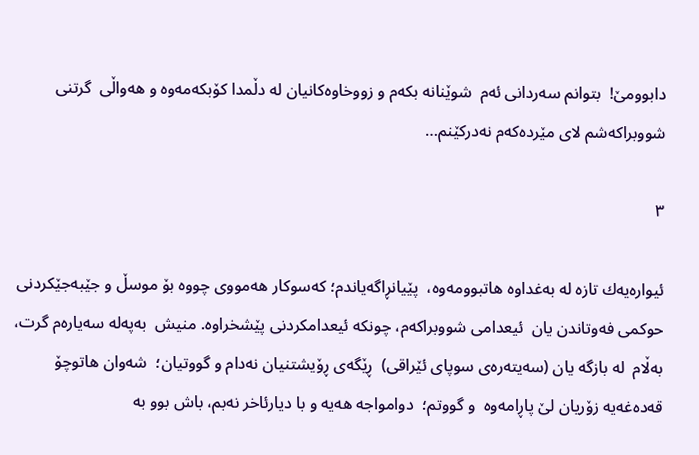دابوومێ!  بتوانم سه‌ردانی ئه‌م  شوێنانه بكه‌م و زووخاوه‌كانيان له دڵمدا كۆبكه‌مه‌وه و هه‌واڵی  گرتنى شووبراكه‌شم لاى مێرده‌كه‌م نه‌دركێنم…

٣

ئيواره‌يه‌ك تازه له به‌غداوه هاتبوومه‌وه،  پێيانڕاگه‌ياندم؛ كه‌سوكار هه‌مووى چووه بۆ موسڵ و جێبه‌جێكردنی حوكمى فه‌وتاندن یان  ئيعدامى شووبراكه‌م، چونكه‌ ئیعدامكردنی پێشخراوه. منیش  به‌په‌له سه‌ياره‌م گرت، به‌ڵام  له‌ بازگه‌ یان (سه‌يته‌ره‌ی سوپای ئێراقی)  ڕێگه‌ى ڕۆيشتنيان نه‌دام و گووتيان؛  شه‌وان هاتوچۆ قه‌ده‌غه‌یه‌ زۆريان لێ پاڕامه‌وه‌  و گووتم؛  دوامواجه هه‌يه و با ديارئاخر نه‌بم، باش بوو به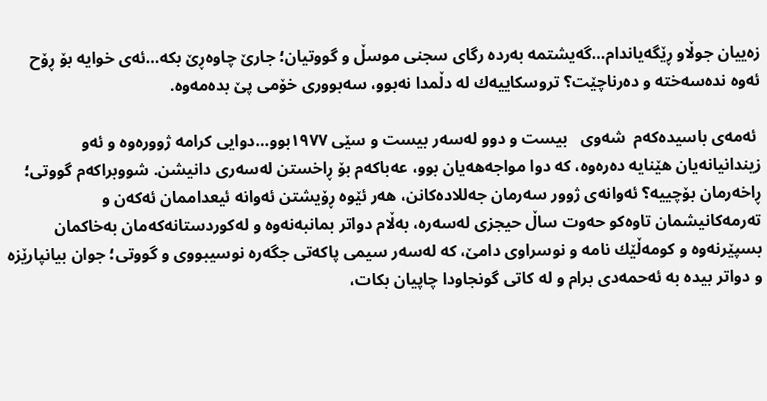زه‌ييان جوڵاو ڕێگه‌ياندام…گه‌يشتمه به‌رده رگاى سجنى موسڵ و گووتيان؛ جارێ چاوه‌ڕێ بكه…ئه‌ى خوايه بۆ ڕۆح ئه‌وه نده‌سه‌خته و ده‌رناچێت؟ تروسكاييه‌ك له دڵمدا نه‌بوو، سه‌بوورى خۆمى پێ بده‌مه‌وه‌.

 ئه‌مه‌ی باسیده‌كه‌م  شه‌وى   بیست و دوو له‌سه‌ر بیست و سێی ١٩٧٧بوو…دوایی كرامه ژووره‌وه‌ و ئه‌و زیندانیانه‌يان هێنايه ده‌ره‌وه‌، كه‌ دوا مواجه‌هه‌يان بوو، عه‌باكه‌م بۆ ڕاخستن له‌سه‌ری دانيشن. شووبراكه‌م گووتى؛  ڕاخه‌رمان بۆچييه؟ ئه‌وانه‌ى ژوور سه‌رمان جه‌للاده‌كانن، هه‌ر ئێوه ڕۆيشتن ئه‌وانه‌ ئيعداممان ئه‌كه‌ن و ته‌رمه‌كانيشمان تاوه‌كو حه‌وت ساڵ حيجزى له‌سه‌ره‌، به‌ڵام دواتر بمانبه‌نه‌وه‌ و له‌كوردستانه‌كه‌مان به‌خاكمان بسپێرنه‌وه و كومه‌ڵێك نامه و نوسراوى دامێ، كه‌ له‌سه‌ر سيمى پاكه‌تى جگه‌ره نوسيبووى و گووتى؛ جوان بيانپارێزه و دواتر بيده به ئه‌حمه‌دى برام و له‌ كاتى گونجاودا چاپيان بكات،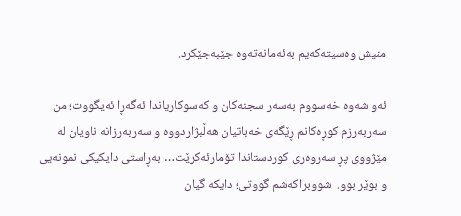منيش وه‌سيته‌كه‌يم به‌ئه‌مانه‌ته‌وه جێبه‌جێكرد.

ئه‌و شه‌وه خه‌سووم به‌سه‌ر سجنه‌كان و كه‌سوكارياندا ئه‌گه‌ڕا ئه‌یگووت؛ من سه‌ربه‌رزم كوڕه‌كانم ڕێگه‌ى خه‌باتيان هه‌ڵبژاردووه و سه‌ربه‌رزانه ناويان له‌ مێژووى پڕ سه‌روه‌رى كوردستاندا تۆمارئه‌كرێت… به‌ڕاستى دايكيكى نمونه‌یی و بوێر بوو.  شووبراكه‌شم گووتى؛ دايكه‌ گيان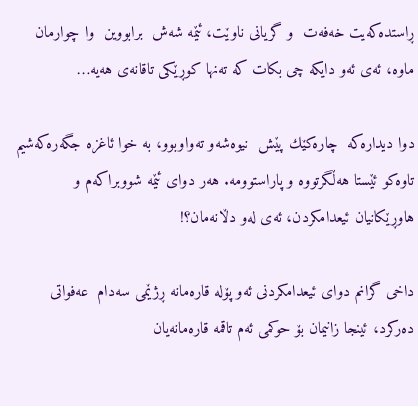ڕاستده‌كه‌يت خه‌فه‌ت  و گريانى ناوێت، ئێمه شه‌ش  برابووين  وا چوارمان ماوه، ئه‌ى ئه‌و دايكه چى بكات كه‌ ته‌نها كوڕێكى تاقانه‌ى هه‌يه…

دوا دیداره‌كه‌  چاره‌كێك پێش  نيوه‌شه‌و ته‌واوبوو، به خوا ئاغزه‌ جگه‌ره‌كه‌شيم تاوه‌كو ئێستا هه‌ڵگرتووه و پاراستوومه. هه‌ر دواى ئێمه شووبراكه‌م و هاوڕێكانيان ئيعدامكردن، ئه‌ى له‌و دڵانه‌مان؟!

داخى گرانم دواى ئيعدامكردنى ئه‌و پۆله‌ قاره‌مانه ڕژێمی سه‌دام  عه‌فواتى ده‌ركرد، ئینجا زانيمان بۆ حوكمى ئه‌م تاقمه‌ قاره‌مانه‌یان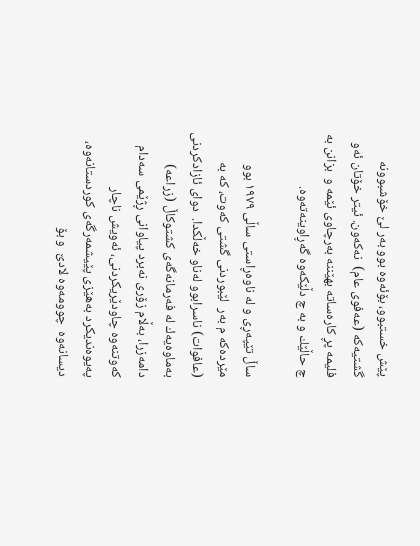پێش خستبوو، بۆئه‌وه‌ بوو به‌ر لێ خۆشبوونه‌ گشتیه‌كه‌ (عه‌فوی عام)  نه‌كه‌ون. ئيتر خۆتان ئه‌و فليمه پڕ كاره‌ساته بهێننه به‌رچاوى ئێمه و  بزانن به چ حاڵێك و به چ دڵێكه‌وه گه‌ڕاوينه‌ته‌وه.

ساڵ تێپه‌ڕی و له‌ ناوه‌ڕاستى ساڵی ١٩٧٩ بوو مێرده‌كه م به‌ر  لێبوردنی گشتی كه‌وت، كه‌ به‌ (عا‌فوات) ناسرابوو له‌ناو خه‌ڵكدا.  دوای ئازادكردنی  به‌ماوه‌یه‌ك له فه‌رمانه‌گه‌ی كشتوكاڵ (زراعه) دامه‌زرا، به‌ڵام زۆری نه‌برد پياوانى ڕژێمی سه‌دام  كه‌وتنه‌وه چاودێریكردنی، ئه‌ویش ناچار په‌يوه‌ندیكرد به‌هێزى پێيشمه‌رگه‌ى كوردستانه‌وه، ديسانه‌وه‌  چوومه‌وه لادێ  و بۆ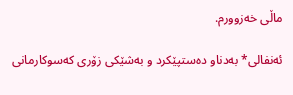ماڵى خه‌زوورم.

ئه‌نفالی* به‌دناو ده‌ستپێكرد و به‌شێكى زۆرى كه‌سوكارمانى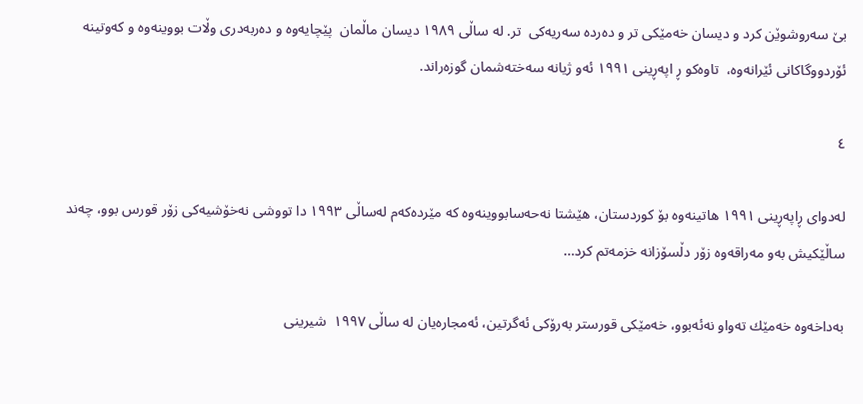بێ سه‌روشوێن كرد و ديسان خه‌مێكى تر و ده‌رده‌ سه‌ریه‌كی  تر. له‌ ساڵی ١٩٨٩ ديسان ماڵمان  پێچايه‌وه و ده‌ربه‌درى وڵات بووينه‌وه‌ و كه‌وتينه ئۆردووگاكانى ئێرانه‌وه،  تاوه‌كو ڕ اپه‌ڕينی ١٩٩١ ئه‌و ژيانه سه‌خته‌شمان گوزه‌راند.

٤

له‌دوای ڕاپه‌ڕینی ١٩٩١ هاتينه‌وه بۆ كوردستان، هێشتا نه‌حه‌سابووينه‌وه‌ كه‌ مێرده‌كه‌م له‌ساڵی ١٩٩٣ دا تووشى نه‌خۆشيه‌كى زۆر قورس بوو، چه‌ند ساڵێكيش به‌و مه‌راقه‌وه زۆر دڵسۆزانه خزمه‌تم كرد…

به‌داخه‌وه خه‌مێك ته‌واو نه‌ئه‌بوو، خه‌مێكى قورستر به‌رۆكى ئه‌گرتين، ئه‌مجاره‌یان له‌ ساڵى ١٩٩٧  شيرينى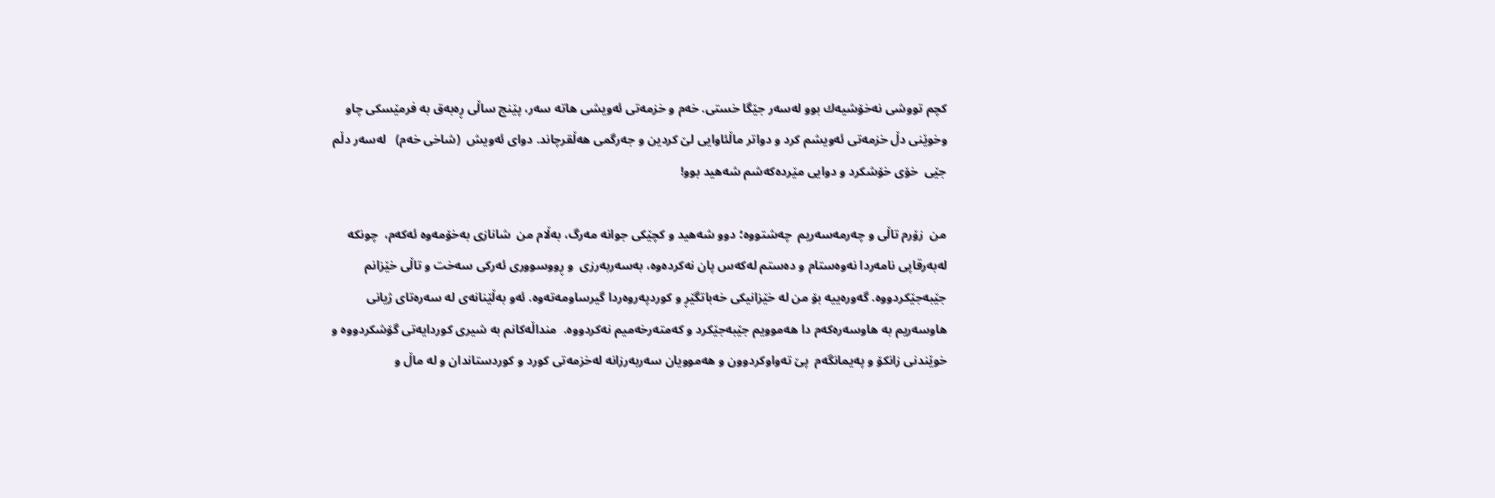كچم تووشى نه‌خۆشیه‌ك بوو له‌سه‌ر جێگا خستى. خه‌م و خزمه‌تى ئه‌ويشى هاته‌ سه‌ر، پێنج ساڵى ڕه‌به‌ق به فرمێسكى چاو وخوێنى دڵ خزمه‌تى ئه‌ويشم كرد و دواتر ماڵئاوایی لێ كردين و جه‌رگمى هه‌ڵقرچاند. دواى ئه‌ويش  (شاخى خه‌م)   له‌سه‌ر دڵم جێی  خۆی خۆشكرد و دوایی مێرده‌كه‌شم شه‌هيد بوو!

من  زۆرم تاڵی و چه‌رمه‌سه‌ریم  چه‌شتووه‌؛ دوو شه‌هید و كچێكى جوانه‌ مه‌رگ، به‌ڵام من  شانازى به‌خۆمه‌وه ئه‌كه‌م،  چونكه‌  له‌به‌رقاپى نامه‌ردا نه‌وه‌ستام و ده‌ستم له‌كه‌س پان نه‌كرده‌وه، به‌سه‌ربه‌رزی  و ڕووسوورى ئه‌ركى سه‌خت و تاڵى خێزانم جێبه‌جێكردووه. گه‌وره‌ييه بۆ من له‌ خێزانيكى خه‌باتگێڕ و كوردپه‌روه‌ردا گیرساومه‌ته‌وه‌. ئه‌و به‌ڵێنانه‌ی له‌ سه‌ره‌تای ژیانی هاوسه‌ریم به‌ هاوسه‌ره‌كه‌م دا هه‌موویم جێبه‌جێكرد و كه‌مته‌رخه‌میم نه‌كردووه‌.  منداڵه‌كانم به ‌شيرى كوردايه‌تى گۆشكردووه و  خوێندنى زانكۆ و په‌یمانگه‌م  پێ ته‌واوكردوون و هه‌موويان سه‌ربه‌رزانه له‌خزمه‌تى كورد و كوردستاندان و له ماڵ و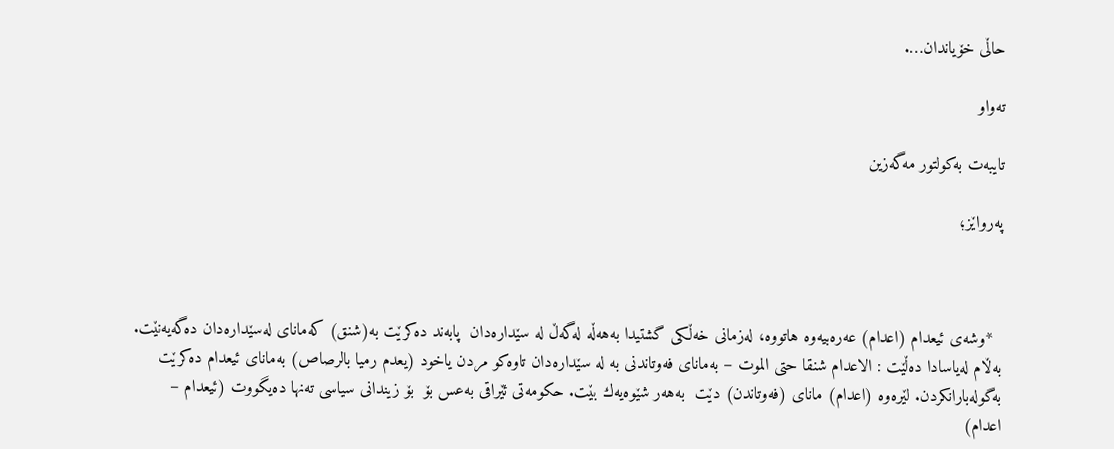حاڵى خۆياندان….

ته‌واو

تایبه‌ت به‌كولتور مه‌گه‌زین

په‌رواێز؛



  *وشه‌ی ئیعدام (اعدام) عه‌ره‌بیه‌وه هاتووه‌، له‌زمانی خه‌ڵكی گشتیدا به‌هه‌ڵه‌ له‌گه‌ڵ له‌ سێداره‌دان  پابه‌ند ده‌كرێت به‌(شنق) كه‌مانای له‌سێداره‌دان ده‌گه‌یه‌نێت. به‌ڵام له‌یاسادا ده‌ڵێت : الاعدام شنقا حتی الموت – به‌مانای فه‌وتاندنی به له ‌سێداره‌دان تاوه‌كو مردن یاخود (یعدم رمیا بالرصاص) به‌مانای ئیعدام ده‌كرێت به‌گوله‌بارانكردن. لێره‌وه‌ (اعدام) مانای (فه‌وتاندن) دێت  به‌هه‌ر شێوه‌یه‌ك بێت. حكومه‌تی ئێراقی به‌عس بۆ  بۆ زیندانی سیاسی ته‌نها ده‌یگووت (ئیعدام – اعدام)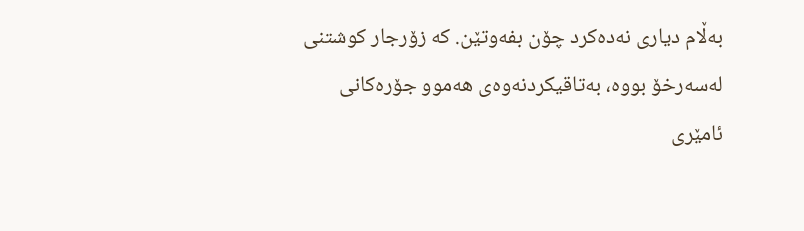به‌ڵام دیاری نه‌ده‌كرد چۆن بفه‌وتێن. كه‌ زۆرجار كوشتنی له‌سه‌رخۆ بووه‌، به‌تاقیكردنه‌وه‌ی هه‌موو جۆره‌كانی ئامێری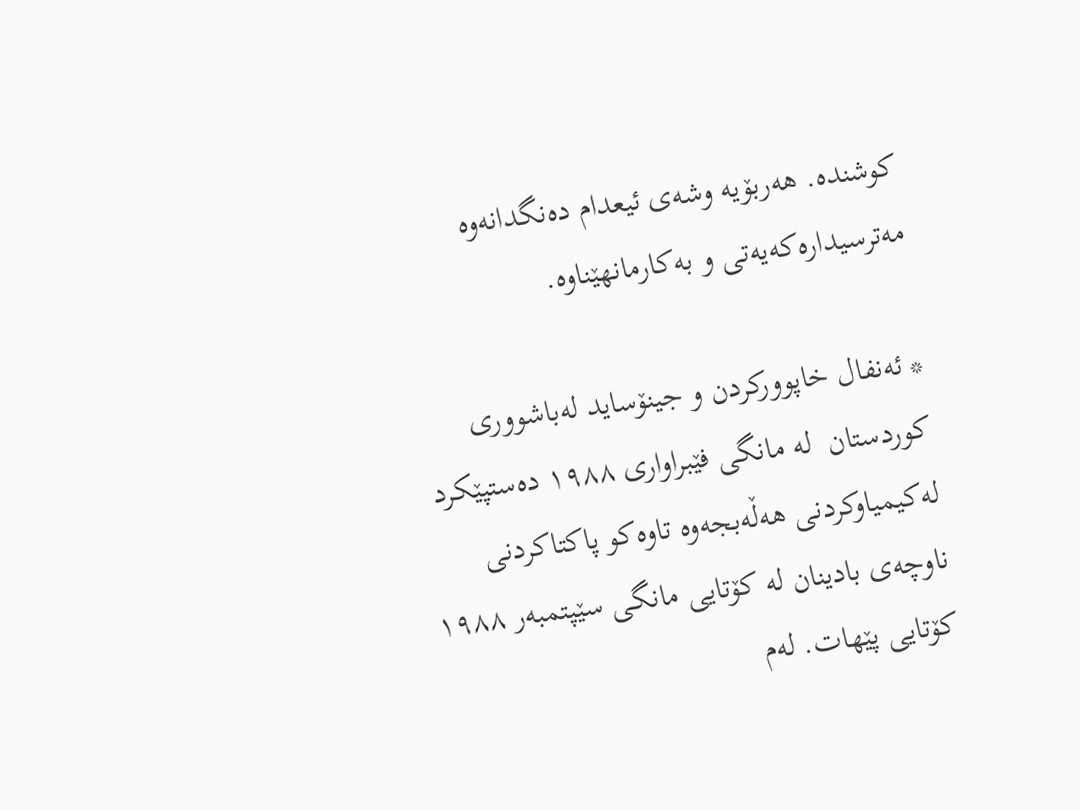كوشنده‌. هه‌ربۆیه‌ وشه‌ی ئیعدام ده‌نگدانه‌وه‌ مه‌ترسیداره‌كه‌یه‌تی و به‌كارمانهێناوه‌.

* ئه‌نفال خاپووركردن و جینۆساید له‌باشووری كوردستان  له‌ مانگی فێبراواری ١٩٨٨ ده‌ستپێكرد له‌كیمیاوكردنی هه‌ڵه‌بجه‌وه‌ تاوه‌كو پاكتاكردنی ناوچه‌ی بادینان له‌ كۆتایی مانگی سێپتمبه‌ر ١٩٨٨  كۆتایی پێهات. له‌م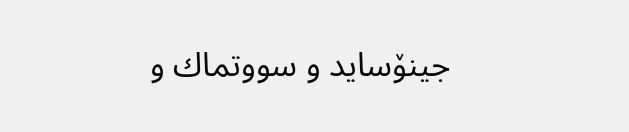جینۆساید و سووتماك و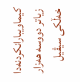كیماویبارانكردنه‌دا زیاتر دووسه‌ هه‌زار خه‌ڵكی سیڤیل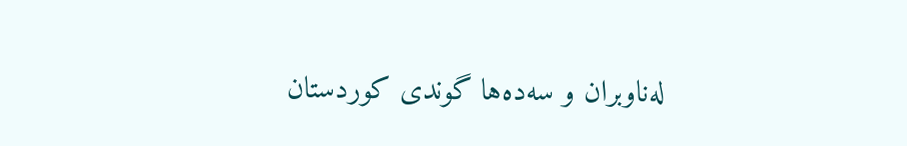له‌ناوبران و سه‌ده‌ها گوندی كوردستان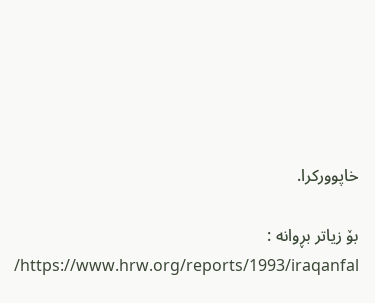خاپووركرا.

بۆ زیاتر بڕوانه ‌: https://www.hrw.org/reports/1993/iraqanfal/